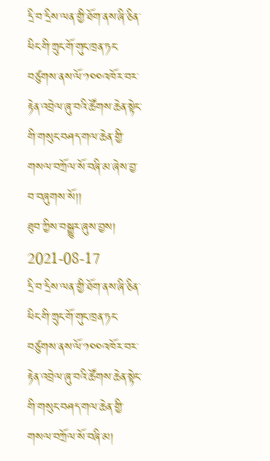དྲི་བ་དྲིས་ལན་གྱི་ཐོག་ནས་ཞི་ཅིན་ཕིང་གི་ཀྲུང་གོ་གུང་ཁྲན་ཏང་བཙུགས་ནས་ལོ་༡༠༠འཁོར་བར་རྟེན་འབྲེལ་ཞུ་བའི་ཚོགས་ཆེན་སྟེང་གི་གསུང་བཤད་གལ་ཆེན་གྱི་གསལ་བཀྲོལ་སོ་བཞི་མ་ཞེས་བྱ་བ་བཞུགས་སོ།།
ཐུབ་ཀྱིས་བསྒྱུར་ཞུས་བྱས།        2021-08-17
དྲི་བ་དྲིས་ལན་གྱི་ཐོག་ནས་ཞི་ཅིན་ཕིང་གི་ཀྲུང་གོ་གུང་ཁྲན་ཏང་བཙུགས་ནས་ལོ་༡༠༠འཁོར་བར་རྟེན་འབྲེལ་ཞུ་བའི་ཚོགས་ཆེན་སྟེང་གི་གསུང་བཤད་གལ་ཆེན་གྱི་གསལ་བཀྲོལ་སོ་བཞི་མ།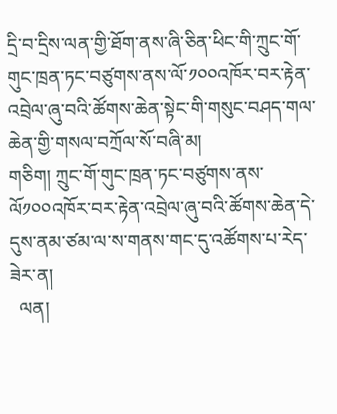དྲི་བ་དྲིས་ལན་གྱི་ཐོག་ནས་ཞི་ཅིན་ཕིང་གི་ཀྲུང་གོ་གུང་ཁྲན་ཏང་བཙུགས་ནས་ལོ་༡༠༠འཁོར་བར་རྟེན་འབྲེལ་ཞུ་བའི་ཚོགས་ཆེན་སྟེང་གི་གསུང་བཤད་གལ་ཆེན་གྱི་གསལ་བཀྲོལ་སོ་བཞི་མ།
གཅིག། ཀྲུང་གོ་གུང་ཁྲན་ཏང་བཙུགས་ནས་ལོ༡༠༠འཁོར་བར་རྟེན་འབྲེལ་ཞུ་བའི་ཚོགས་ཆེན་དེ་དུས་ནམ་ཙམ་ལ་ས་གནས་གང་དུ་འཚོགས་པ་རེད་ཟེར་ན།
  ལན།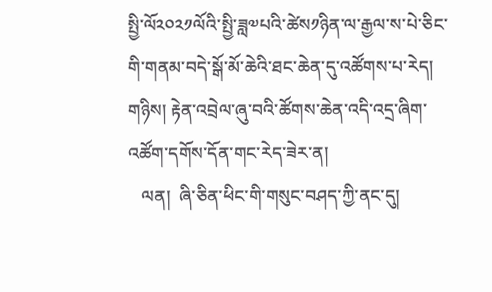སྤྱི་ལོ༢༠༢༡ལོའི་སྤྱི་ཟླ༧པའི་ཚེས༡ཉིན་ལ་རྒྱལ་ས་པེ་ཅིང་གི་གནམ་བདེ་སྒོ་མོ་ཆེའི་ཐང་ཆེན་དུ་འཚོགས་པ་རེད།
གཉིས། རྟེན་འབྲེལ་ཞུ་བའི་ཚོགས་ཆེན་འདི་འདྲ་ཞིག་འཚོག་དགོས་དོན་གང་རེད་ཟེར་ན།
   ལན།  ཞི་ཅིན་ཕིང་གི་གསུང་བཤད་ཀྱི་ནང་དུ།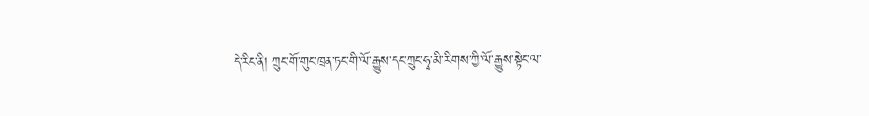དེ་རིང་ནི། ཀྲུང་གོ་གུང་ཁྲན་ཏང་གི་ལོ་རྒྱུས་དང་ཀྲུང་ཧྭ་མི་རིགས་ཀྱི་ལོ་རྒྱུས་སྟེང་ལ་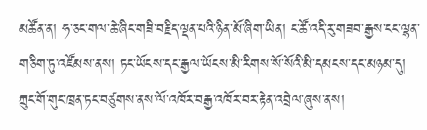མཚོན་ན། ཧ་ཅང་གལ་ཆེ་ཞིང་གཟི་བརྗིད་ལྡན་པའི་ཉིན་མོ་ཞིག་ཡིན། ང་ཚོ་འདི་རུ་གཟབ་རྒྱས་ངང་ལྷན་གཅིག་ཏུ་འཛོམས་ནས། ཏང་ཡོངས་དང་རྒྱལ་ཡོངས་མི་རིགས་སོ་སོའི་མི་དམངས་དང་མཉམ་དུ། ཀྲུང་གོ་གུང་ཁྲན་ཏང་བཙུགས་ནས་ལོ་འཁོར་བརྒྱ་འཁོར་བར་རྟེན་འབྲེལ་ཞུས་ནས།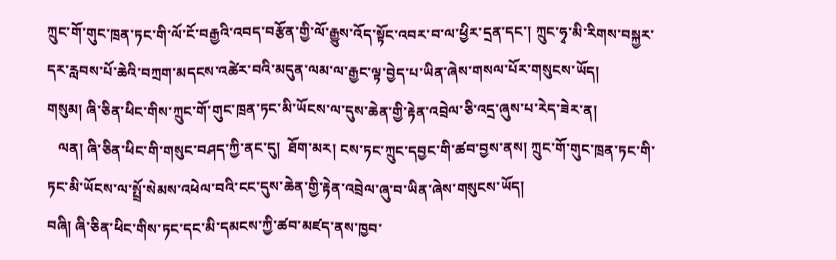ཀྲུང་གོ་གུང་ཁྲན་ཏང་གི་ལོ་ངོ་བརྒྱའི་འབད་བརྩོན་གྱི་ལོ་རྒྱུས་འོད་སྟོང་འབར་བ་ལ་ཕྱིར་དྲན་དང་། ཀྲུང་ཧྭ་མི་རིགས་བསྐྱར་དར་རླབས་པོ་ཆེའི་བཀྲག་མདངས་འཚེར་བའི་མདུན་ལམ་ལ་རྒྱང་ལྟ་བྱེད་པ་ཡིན་ཞེས་གསལ་པོར་གསུངས་ཡོད།
གསུམ། ཞི་ཅིན་ཕིང་གིས་ཀྲུང་གོ་གུང་ཁྲན་ཏང་མི་ཡོངས་ལ་དུས་ཆེན་གྱི་རྟེན་འབྲེལ་ཅི་འདྲ་ཞུས་པ་རེད་ཟེར་ན།
   ལན། ཞི་ཅིན་ཕིང་གི་གསུང་བཤད་ཀྱི་ནང་དུ།  ཐོག་མར། ངས་ཏང་ཀྲུང་དབྱང་གི་ཚབ་བྱས་ནས། ཀྲུང་གོ་གུང་ཁྲན་ཏང་གི་ཏང་མི་ཡོངས་ལ་སྤྲོ་སེམས་འཕེལ་བའི་ངང་དུས་ཆེན་གྱི་རྟེན་འབྲེལ་ཞུ་བ་ཡིན་ཞེས་གསུངས་ཡོད།
བཞི། ཞི་ཅིན་ཕིང་གིས་ཏང་དང་མི་དམངས་ཀྱི་ཚབ་མཛད་ནས་ཁྱབ་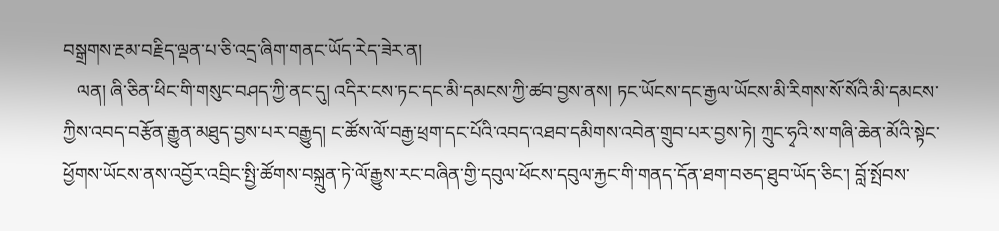བསྒྲགས་རྔམ་བརྗིད་ལྡན་པ་ཅི་འདྲ་ཞིག་གནང་ཡོད་རེད་ཟེར་ན།
   ལན། ཞི་ཅིན་ཕིང་གི་གསུང་བཤད་ཀྱི་ནང་དུ། འདིར་ངས་ཏང་དང་མི་དམངས་ཀྱི་ཚབ་བྱས་ནས། ཏང་ཡོངས་དང་རྒྱལ་ཡོངས་མི་རིགས་སོ་སོའི་མི་དམངས་ཀྱིས་འབད་བརྩོན་རྒྱུན་མཐུད་བྱས་པར་བརྒྱུད། ང་ཚོས་ལོ་བརྒྱ་ཕྲག་དང་པོའི་འབད་འཐབ་དམིགས་འབེན་གྲུབ་པར་བྱས་ཏེ། ཀྲུང་ཧྭའི་ས་གཞི་ཆེན་མོའི་སྟེང་ཕྱོགས་ཡོངས་ནས་འབྱོར་འབྲིང་སྤྱི་ཚོགས་བསྐྲུན་ཏེ་ལོ་རྒྱུས་རང་བཞིན་གྱི་དབུལ་ཕོངས་དབུལ་རྐྱང་གི་གནད་དོན་ཐག་བཅད་ཐུབ་ཡོད་ཅིང་། བློ་སྤོབས་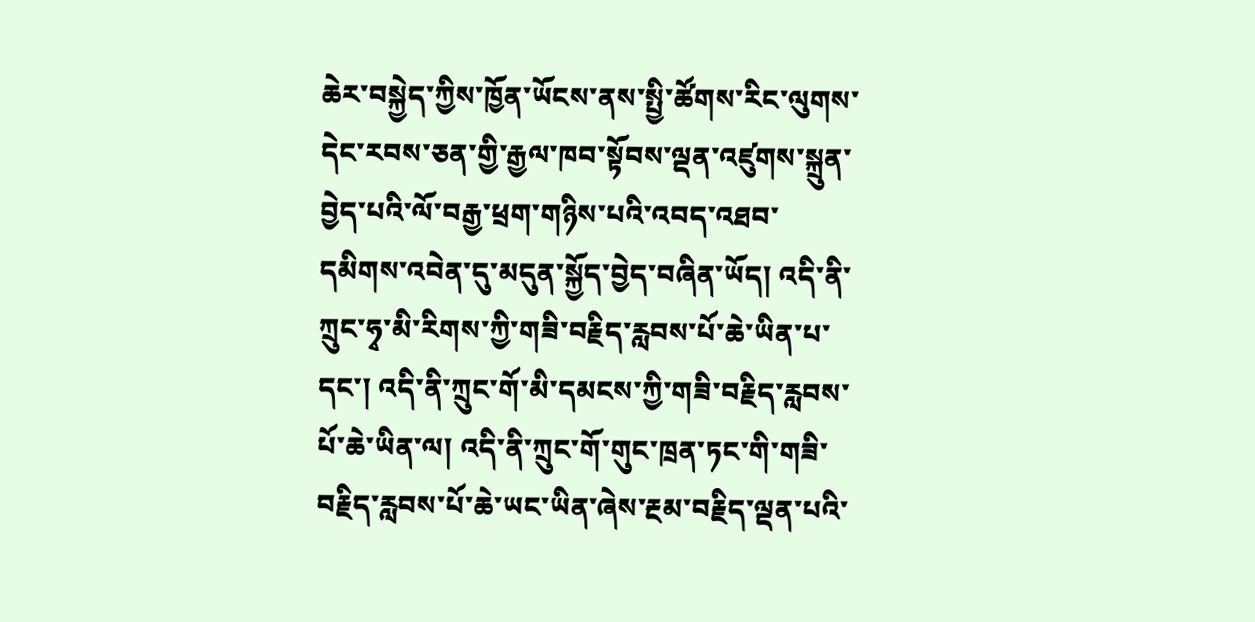ཆེར་བསྐྱེད་ཀྱིས་ཁྱོན་ཡོངས་ནས་སྤྱི་ཚོགས་རིང་ལུགས་དེང་རབས་ཅན་གྱི་རྒྱལ་ཁབ་སྟོབས་ལྡན་འཛུགས་སྐྲུན་བྱེད་པའི་ལོ་བརྒྱ་ཕྲག་གཉིས་པའི་འབད་འཐབ་དམིགས་འབེན་དུ་མདུན་སྐྱོད་བྱེད་བཞིན་ཡོད། འདི་ནི་ཀྲུང་ཧྭ་མི་རིགས་ཀྱི་གཟི་བརྗིད་རླབས་པོ་ཆེ་ཡིན་པ་དང་། འདི་ནི་ཀྲུང་གོ་མི་དམངས་ཀྱི་གཟི་བརྗིད་རླབས་པོ་ཆེ་ཡིན་ལ། འདི་ནི་ཀྲུང་གོ་གུང་ཁྲན་ཏང་གི་གཟི་བརྗིད་རླབས་པོ་ཆེ་ཡང་ཡིན་ཞེས་རྔམ་བརྗིད་ལྡན་པའི་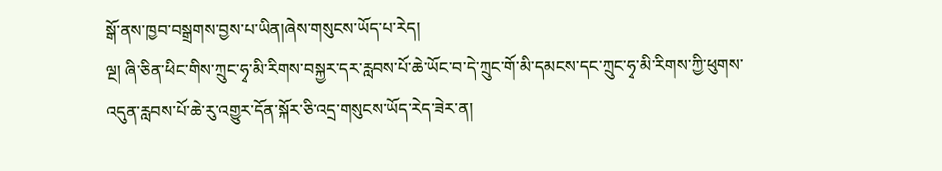སྒོ་ནས་ཁྱབ་བསྒྲགས་བྱས་པ་ཡིན།ཞེས་གསུངས་ཡོད་པ་རེད།
ལྔ། ཞི་ཅིན་ཕིང་གིས་ཀྲུང་ཧྭ་མི་རིགས་བསྐྱར་དར་རླབས་པོ་ཆེ་ཡོང་བ་དེ་ཀྲུང་གོ་མི་དམངས་དང་ཀྲུང་ཧྭ་མི་རིགས་ཀྱི་ཕུགས་འདུན་རླབས་པོ་ཆེ་རུ་འགྱུར་དོན་སྐོར་ཅི་འདྲ་གསུངས་ཡོད་རེད་ཟེར་ན།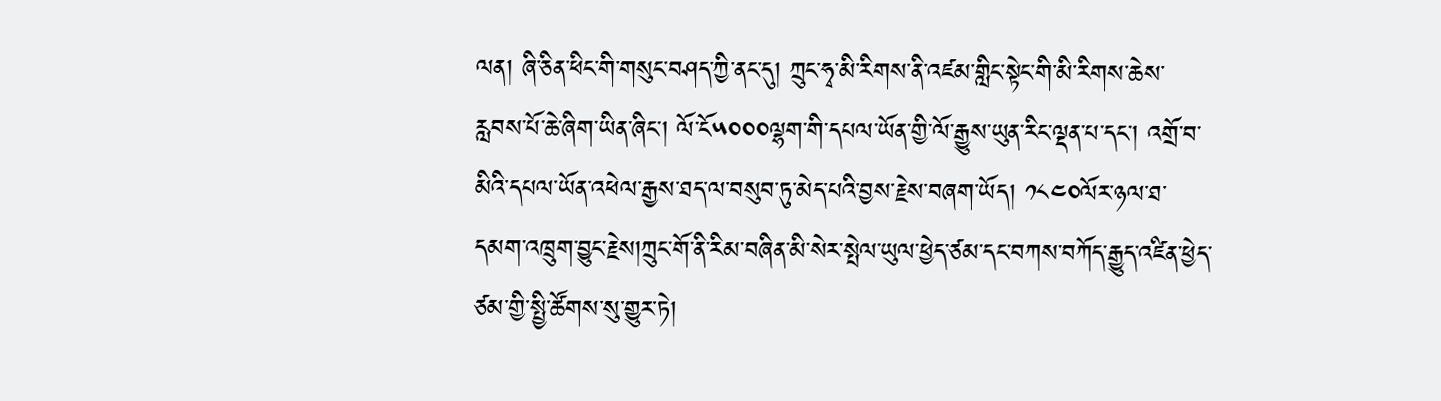ལན། ཞི་ཅིན་ཕིང་གི་གསུང་བཤད་ཀྱི་ནང་དུ། ཀྲུང་ཧྭ་མི་རིགས་ནི་འཛམ་གླིང་སྟེང་གི་མི་རིགས་ཆེས་རླབས་པོ་ཆེ་ཞིག་ཡིན་ཞིང་། ལོ་ངོ༥༠༠༠ལྷག་གི་དཔལ་ཡོན་གྱི་ལོ་རྒྱུས་ཡུན་རིང་ལྡན་པ་དང་། འགྲོ་བ་མིའི་དཔལ་ཡོན་འཕེལ་རྒྱས་ཐད་ལ་བསུབ་ཏུ་མེད་པའི་བྱས་རྗེས་བཞག་ཡོད། ༡༨༤༠ལོར་ཉལ་ཐ་དམག་འཁྲུག་བྱུང་རྗེས།ཀྲུང་གོ་ནི་རིམ་བཞིན་མི་སེར་སྤེལ་ཡུལ་ཕྱེད་ཙམ་དང་བཀས་བཀོད་རྒྱུད་འཛིན་ཕྱེད་ཙམ་གྱི་སྤྱི་ཚོགས་སུ་གྱུར་ཏེ།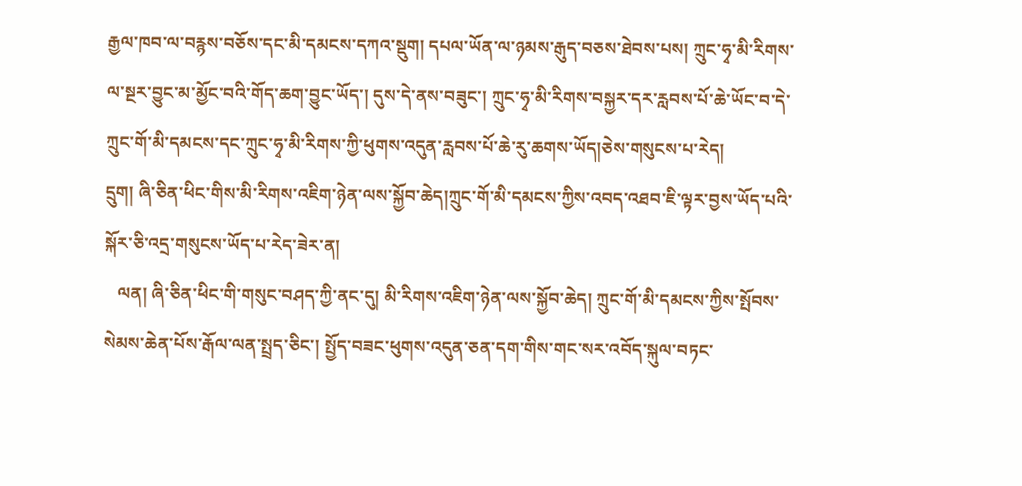རྒྱལ་ཁབ་ལ་བརྙས་བཅོས་དང་མི་དམངས་དཀའ་སྡུག། དཔལ་ཡོན་ལ་ཉམས་རྒུད་བཅས་ཐེབས་པས། ཀྲུང་ཧྭ་མི་རིགས་ལ་སྔར་བྱུང་མ་མྱོང་བའི་གོད་ཆག་བྱུང་ཡོད་། དུས་དེ་ནས་བཟུང་། ཀྲུང་ཧྭ་མི་རིགས་བསྐྱར་དར་རླབས་པོ་ཆེ་ཡོང་བ་དེ་ཀྲུང་གོ་མི་དམངས་དང་ཀྲུང་ཧྭ་མི་རིགས་ཀྱི་ཕུགས་འདུན་རླབས་པོ་ཆེ་རུ་ཆགས་ཡོད།ཅེས་གསུངས་པ་རེད།
དྲུག། ཞི་ཅིན་ཕིང་གིས་མི་རིགས་འཇིག་ཉེན་ལས་སྐྱོབ་ཆེད།ཀྲུང་གོ་མི་དམངས་ཀྱིས་འབད་འཐབ་ཇི་ལྟར་བྱས་ཡོད་པའི་སྐོར་ཅི་འདྲ་གསུངས་ཡོད་པ་རེད་ཟེར་ན།
   ལན། ཞི་ཅིན་ཕིང་གི་གསུང་བཤད་ཀྱི་ནང་དུ། མི་རིགས་འཇིག་ཉེན་ལས་སྐྱོབ་ཆེད། ཀྲུང་གོ་མི་དམངས་ཀྱིས་སྤོབས་སེམས་ཆེན་པོས་རྒོལ་ལན་སྤྲད་ཅིང་། སྤྱོད་བཟང་ཕུགས་འདུན་ཅན་དག་གིས་གང་སར་འབོད་སྐུལ་བཏང་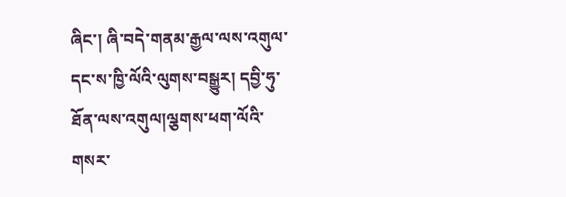ཞིང་། ཞི་བདེ་གནམ་རྒྱལ་ལས་འགུལ་དང་ས་ཁྱི་ལོའི་ལུགས་བསྒྱུར། དབྱི་ཧུ་ཐོན་ལས་འགུལ།ལྕགས་ཕག་ལོའི་གསར་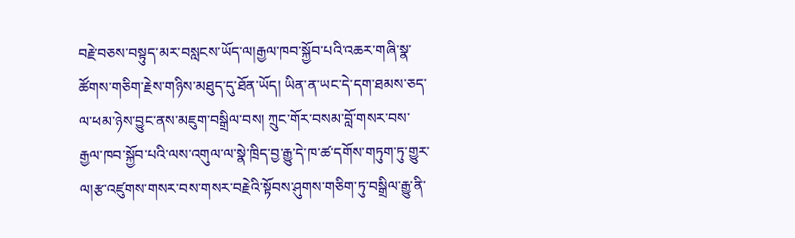བརྗེ་བཅས་བསྟུད་མར་བསླངས་ཡོད་ལ།རྒྱལ་ཁབ་སྐྱོབ་པའི་འཆར་གཞི་སྣ་ཚོགས་གཅིག་རྗེས་གཉིས་མཐུད་དུ་ཐོན་ཡོད། ཡིན་ན་ཡང་དེ་དག་ཐམས་ཅད་ལ་ཕམ་ཉེས་བྱུང་ནས་མཇུག་བསྒྲིལ་བས། ཀྲུང་གོར་བསམ་བློ་གསར་བས་རྒྱལ་ཁབ་སྐྱོབ་པའི་ལས་འགུལ་ལ་སྣེ་ཁྲིད་བྱ་རྒྱུ་དེ་ཁ་ཚ་དགོས་གཏུག་ཏུ་གྱུར་ལ།རྩ་འཛུགས་གསར་བས་གསར་བརྗེའི་སྟོབས་ཤུགས་གཅིག་ཏུ་བསྒྲིལ་རྒྱུ་ནི་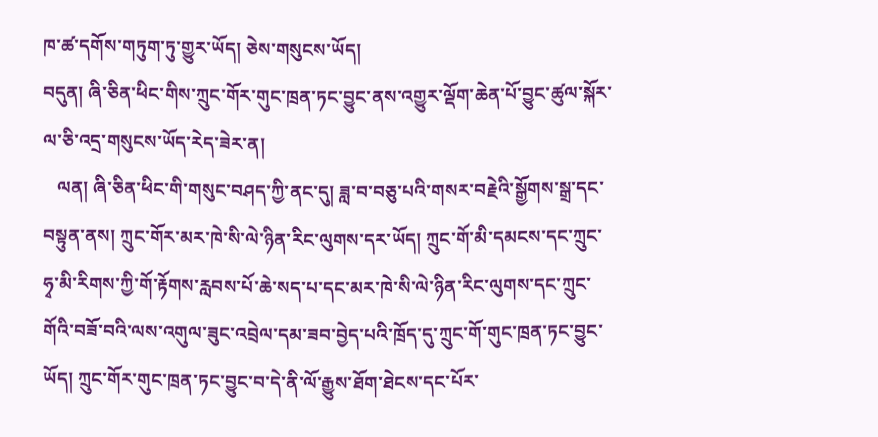ཁ་ཚ་དགོས་གཏུག་ཏུ་གྱུར་ཡོད། ཅེས་གསུངས་ཡོད།
བདུན། ཞི་ཅིན་ཕིང་གིས་ཀྲུང་གོར་གུང་ཁྲན་ཏང་བྱུང་ནས་འགྱུར་ལྡོག་ཆེན་པོ་བྱུང་ཚུལ་སྐོར་ལ་ཅི་འདྲ་གསུངས་ཡོད་རེད་ཟེར་ན།
   ལན། ཞི་ཅིན་ཕིང་གི་གསུང་བཤད་ཀྱི་ནང་དུ། ཟླ་བ་བཅུ་པའི་གསར་བརྗེའི་སྒྱོགས་སྒྲ་དང་བསྟུན་ནས། ཀྲུང་གོར་མར་ཁེ་སི་ལེ་ཉིན་རིང་ལུགས་དར་ཡོད། ཀྲུང་གོ་མི་དམངས་དང་ཀྲུང་ཧྭ་མི་རིགས་ཀྱི་གོ་རྟོགས་རླབས་པོ་ཆེ་སད་པ་དང་མར་ཁེ་སི་ལེ་ཉིན་རིང་ལུགས་དང་ཀྲུང་གོའི་བཟོ་བའི་ལས་འགུལ་ཟུང་འབྲེལ་དམ་ཟབ་བྱེད་པའི་ཁྲོད་དུ་ཀྲུང་གོ་གུང་ཁྲན་ཏང་བྱུང་ཡོད། ཀྲུང་གོར་གུང་ཁྲན་ཏང་བྱུང་བ་དེ་ནི་ལོ་རྒྱུས་ཐོག་ཐེངས་དང་པོར་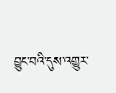བྱུང་བའི་དུས་འགྱུར་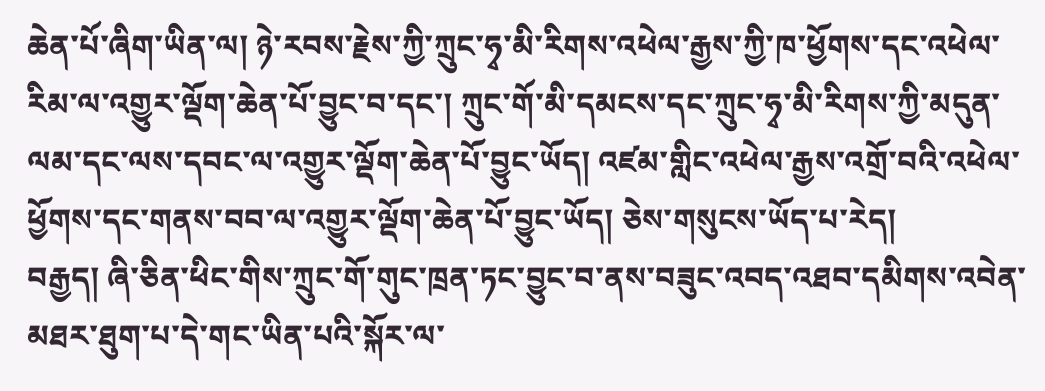ཆེན་པོ་ཞིག་ཡིན་ལ། ཉེ་རབས་རྗེས་ཀྱི་ཀྲུང་ཧྭ་མི་རིགས་འཕེལ་རྒྱས་ཀྱི་ཁ་ཕྱོགས་དང་འཕེལ་རིམ་ལ་འགྱུར་ལྡོག་ཆེན་པོ་བྱུང་བ་དང་། ཀྲུང་གོ་མི་དམངས་དང་ཀྲུང་ཧྭ་མི་རིགས་ཀྱི་མདུན་ལམ་དང་ལས་དབང་ལ་འགྱུར་ལྡོག་ཆེན་པོ་བྱུང་ཡོད། འཛམ་གླིང་འཕེལ་རྒྱས་འགྲོ་བའི་འཕེལ་ཕྱོགས་དང་གནས་བབ་ལ་འགྱུར་ལྡོག་ཆེན་པོ་བྱུང་ཡོད། ཅེས་གསུངས་ཡོད་པ་རེད།
བརྒྱད། ཞི་ཅིན་ཕིང་གིས་ཀྲུང་གོ་གུང་ཁྲན་ཏང་བྱུང་བ་ནས་བཟུང་འབད་འཐབ་དམིགས་འབེན་མཐར་ཐུག་པ་དེ་གང་ཡིན་པའི་སྐོར་ལ་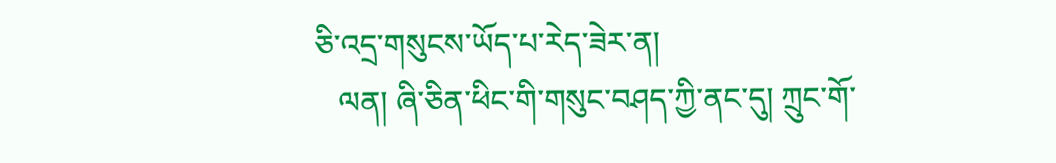ཅི་འདྲ་གསུངས་ཡོད་པ་རེད་ཟེར་ན།
   ལན། ཞི་ཅིན་ཕིང་གི་གསུང་བཤད་ཀྱི་ནང་དུ། ཀྲུང་གོ་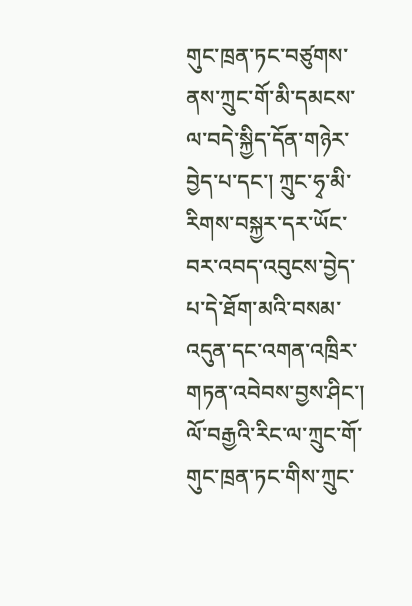གུང་ཁྲན་ཏང་བཙུགས་ནས་ཀྲུང་གོ་མི་དམངས་ལ་བདེ་སྐྱིད་དོན་གཉེར་བྱེད་པ་དང་། ཀྲུང་ཧྭ་མི་རིགས་བསྐྱར་དར་ཡོང་བར་འབད་འབུངས་བྱེད་པ་དེ་ཐོག་མའི་བསམ་འདུན་དང་འགན་འཁྲིར་གཏན་འབེབས་བྱས་ཤིང་། ལོ་བརྒྱའི་རིང་ལ་ཀྲུང་གོ་གུང་ཁྲན་ཏང་གིས་ཀྲུང་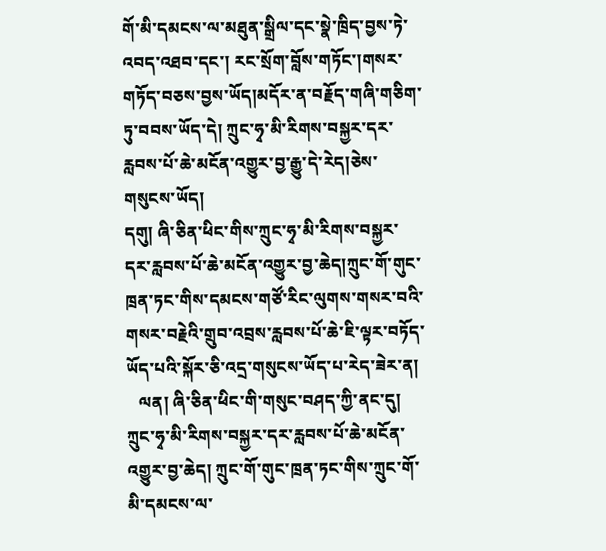གོ་མི་དམངས་ལ་མཐུན་སྒྲིལ་དང་སྣེ་ཁྲིད་བྱས་ཏེ་འབད་འཐབ་དང་། རང་སྲོག་བློས་གཏོང་།གསར་གཏོད་བཅས་བྱས་ཡོད།མདོར་ན་བརྗོད་གཞི་གཅིག་ཏུ་བབས་ཡོད་དེ། ཀྲུང་ཧྭ་མི་རིགས་བསྐྱར་དར་རླབས་པོ་ཆེ་མངོན་འགྱུར་བྱ་རྒྱུ་དེ་རེད།ཅེས་གསུངས་ཡོད།
དགུ། ཞི་ཅིན་ཕིང་གིས་ཀྲུང་ཧྭ་མི་རིགས་བསྐྱར་དར་རླབས་པོ་ཆེ་མངོན་འགྱུར་བྱ་ཆེད།ཀྲུང་གོ་གུང་ཁྲན་ཏང་གིས་དམངས་གཙོ་རིང་ལུགས་གསར་བའི་གསར་བརྗེའི་གྲུབ་འབྲས་རླབས་པོ་ཆེ་ཇི་ལྟར་བཏོད་ཡོད་པའི་སྐོར་ཅི་འདྲ་གསུངས་ཡོད་པ་རེད་ཟེར་ན།
   ལན། ཞི་ཅིན་ཕིང་གི་གསུང་བཤད་ཀྱི་ནང་དུ། ཀྲུང་ཧྭ་མི་རིགས་བསྐྱར་དར་རླབས་པོ་ཆེ་མངོན་འགྱུར་བྱ་ཆེད། ཀྲུང་གོ་གུང་ཁྲན་ཏང་གིས་ཀྲུང་གོ་མི་དམངས་ལ་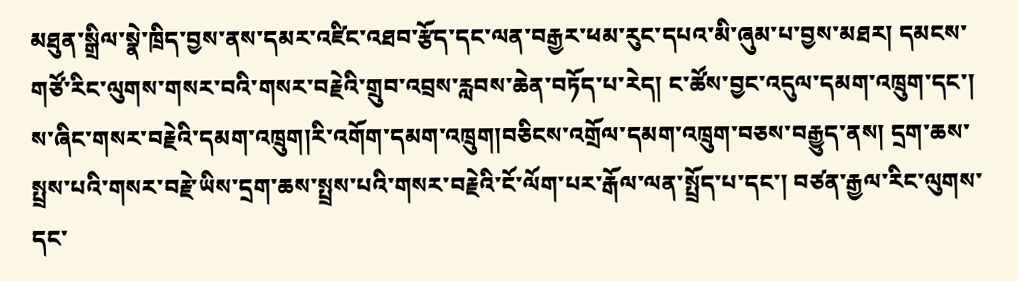མཐུན་སྒྲིལ་སྣེ་ཁྲིད་བྱས་ནས་དམར་འཛིང་འཐབ་རྩོད་དང་ལན་བརྒྱར་ཕམ་རུང་དཔའ་མི་ཞུམ་པ་བྱས་མཐར། དམངས་གཙོ་རིང་ལུགས་གསར་བའི་གསར་བརྗེའི་གྲུབ་འབྲས་རླབས་ཆེན་བཏོད་པ་རེད། ང་ཚོས་བྱང་འདུལ་དམག་འཁྲུག་དང་། ས་ཞིང་གསར་བརྗེའི་དམག་འཁྲུག།རི་འགོག་དམག་འཁྲུག།བཅིངས་འགྲོལ་དམག་འཁྲུག་བཅས་བརྒྱུད་ནས། དྲག་ཆས་སྤྲས་པའི་གསར་བརྗེ་ཡིས་དྲག་ཆས་སྤྲས་པའི་གསར་བརྗེའི་ངོ་ལོག་པར་རྒོལ་ལན་སྤྲོད་པ་དང་། བཙན་རྒྱལ་རིང་ལུགས་དང་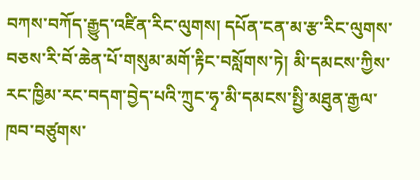བཀས་བཀོད་རྒྱུད་འཛིན་རིང་ལུགས། དཔོན་ངན་མ་རྩ་རིང་ལུགས་བཅས་རི་བོ་ཆེན་པོ་གསུམ་མགོ་རྟིང་བསློགས་ཏེ། མི་དམངས་ཀྱིས་རང་ཁྱིམ་རང་བདག་བྱེད་པའི་ཀྲུང་ཧྭ་མི་དམངས་སྤྱི་མཐུན་རྒྱལ་ཁབ་བཙུགས་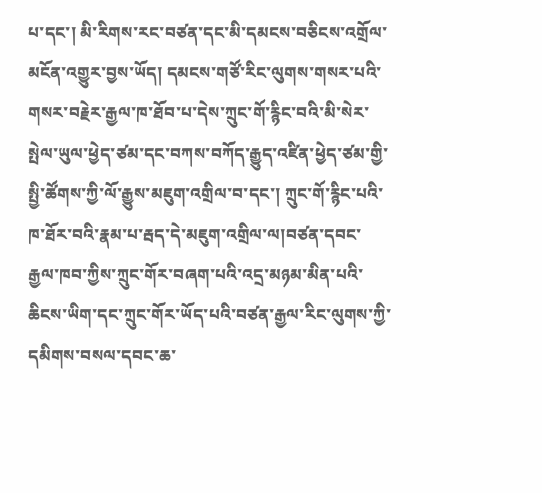པ་དང་། མི་རིགས་རང་བཙན་དང་མི་དམངས་བཅིངས་འགྲོལ་མངོན་འགྱུར་བྱས་ཡོད། དམངས་གཙོ་རིང་ལུགས་གསར་པའི་གསར་བརྗེར་རྒྱལ་ཁ་ཐོབ་པ་དེས་ཀྲུང་གོ་རྙིང་བའི་མི་སེར་སྤེལ་ཡུལ་ཕྱེད་ཙམ་དང་བཀས་བཀོད་རྒྱུད་འཛིན་ཕྱེད་ཙམ་གྱི་སྤྱི་ཚོགས་ཀྱི་ལོ་རྒྱུས་མཇུག་འགྲིལ་བ་དང་། ཀྲུང་གོ་རྙིང་པའི་ཁ་ཐོར་བའི་རྣམ་པ་རྦད་དེ་མཇུག་འགྲིལ་ལ།བཙན་དབང་རྒྱལ་ཁབ་ཀྱིས་ཀྲུང་གོར་བཞག་པའི་འདྲ་མཉམ་མིན་པའི་ཆིངས་ཡིག་དང་ཀྲུང་གོར་ཡོད་པའི་བཙན་རྒྱལ་རིང་ལུགས་ཀྱི་དམིགས་བསལ་དབང་ཆ་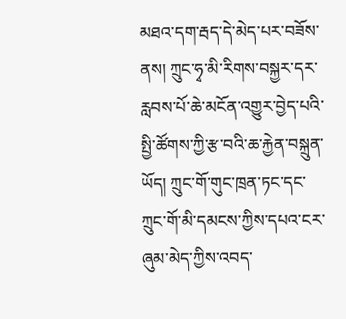མཐའ་དག་རྦད་དེ་མེད་པར་བཟོས་ནས། ཀྲུང་ཧྭ་མི་རིགས་བསྐྱར་དར་རླབས་པོ་ཆེ་མངོན་འགྱུར་བྱེད་པའི་སྤྱི་ཚོགས་ཀྱི་རྩ་བའི་ཆ་རྐྱེན་བསྐྲུན་ཡོད། ཀྲུང་གོ་གུང་ཁྲན་ཏང་དང་ཀྲུང་གོ་མི་དམངས་ཀྱིས་དཔའ་ངར་ཞུམ་མེད་ཀྱིས་འབད་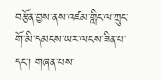བརྩོན་བྱས་ནས་འཛམ་གླིང་ལ་ཀྲུང་གོ་མི་དམངས་ཡར་ལངས་ཟིན་པ་དང་། གཞན་པས་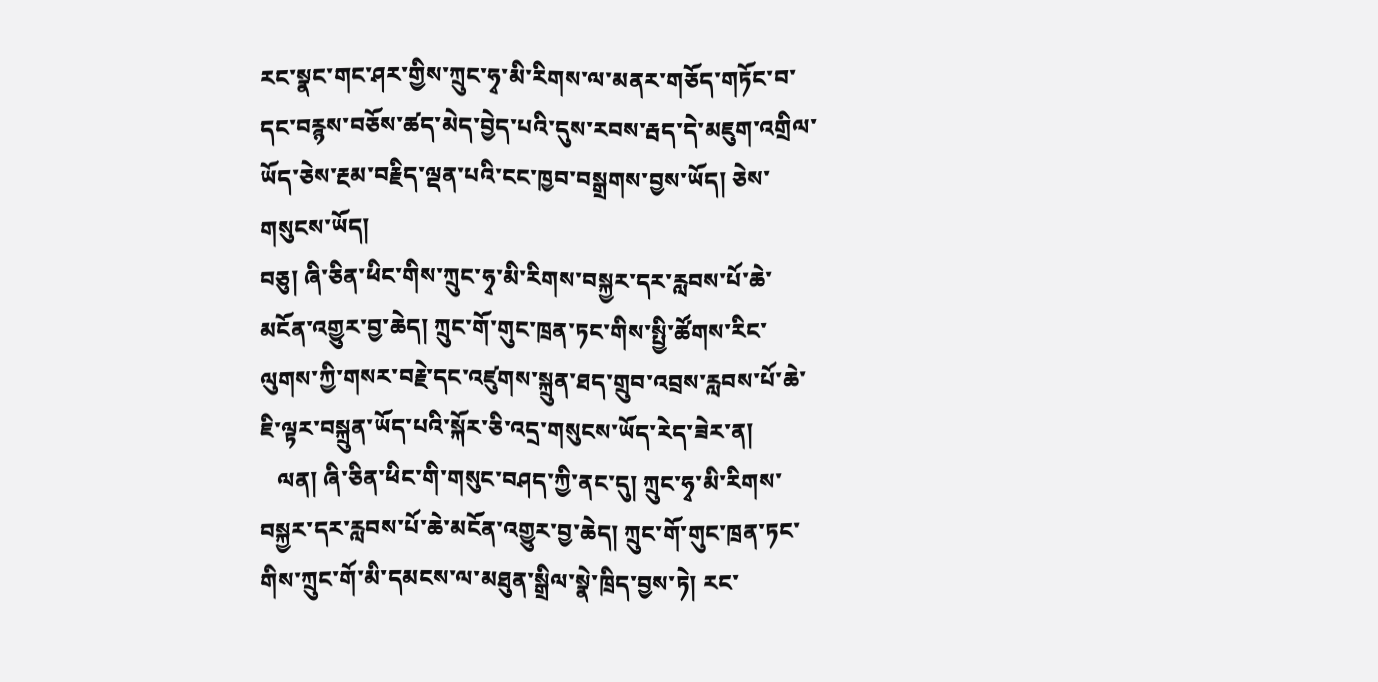རང་སྣང་གང་ཤར་གྱིས་ཀྲུང་ཧྭ་མི་རིགས་ལ་མནར་གཅོད་གཏོང་བ་དང་བརྙས་བཅོས་ཚད་མེད་བྱེད་པའི་དུས་རབས་རྦད་དེ་མཇུག་འགྲིལ་ཡོད་ཅེས་རྔམ་བརྗིད་ལྡན་པའི་ངང་ཁྱབ་བསྒྲགས་བྱས་ཡོད། ཅེས་གསུངས་ཡོད།
བཅུ། ཞི་ཅིན་ཕིང་གིས་ཀྲུང་ཧྭ་མི་རིགས་བསྐྱར་དར་རླབས་པོ་ཆེ་མངོན་འགྱུར་བྱ་ཆེད། ཀྲུང་གོ་གུང་ཁྲན་ཏང་གིས་སྤྱི་ཚོགས་རིང་ལུགས་ཀྱི་གསར་བརྗེ་དང་འཛུགས་སྐྲུན་ཐད་གྲུབ་འབྲས་རླབས་པོ་ཆེ་ཇི་ལྟར་བསྐྲུན་ཡོད་པའི་སྐོར་ཅི་འདྲ་གསུངས་ཡོད་རེད་ཟེར་ན།
   ལན། ཞི་ཅིན་ཕིང་གི་གསུང་བཤད་ཀྱི་ནང་དུ། ཀྲུང་ཧྭ་མི་རིགས་བསྐྱར་དར་རླབས་པོ་ཆེ་མངོན་འགྱུར་བྱ་ཆེད། ཀྲུང་གོ་གུང་ཁྲན་ཏང་གིས་ཀྲུང་གོ་མི་དམངས་ལ་མཐུན་སྒྲིལ་སྣེ་ཁྲིད་བྱས་ཏེ། རང་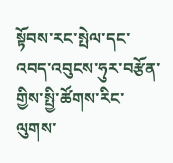སྟོབས་རང་སྤེལ་དང་འབད་འབུངས་ཧུར་བརྩོན་གྱིས་སྤྱི་ཚོགས་རིང་ལུགས་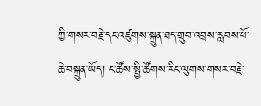ཀྱི་གསར་བརྗེ་དང་འཛུགས་སྐྲུན་ཐད་གྲུབ་འབྲས་རླབས་པོ་ཆེ་བསྐྲུན་ཡོད། ང་ཚོས་སྤྱི་ཚོགས་རིང་ལུགས་གསར་བརྗེ་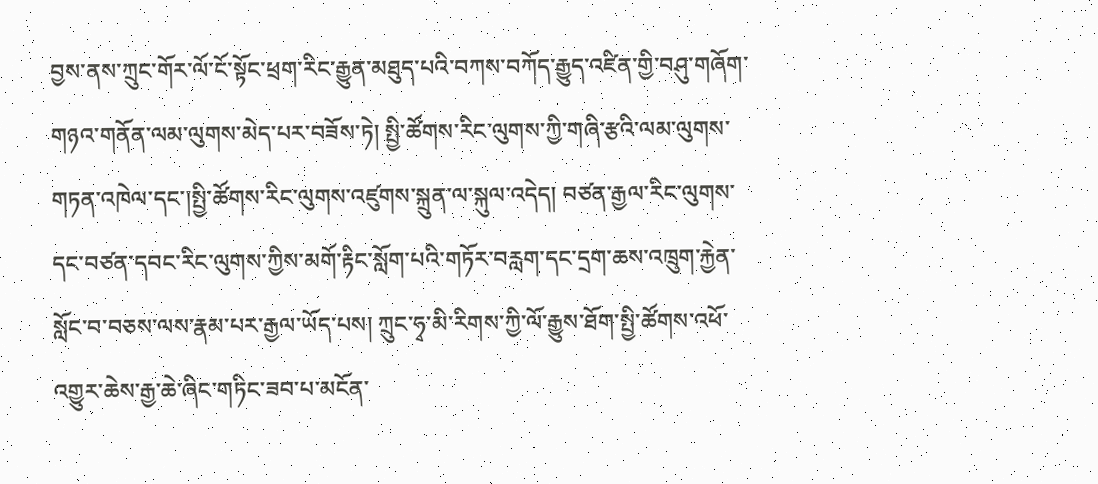བྱས་ནས་ཀྲུང་གོར་ལོ་ངོ་སྟོང་ཕྲག་རིང་རྒྱུན་མཐུད་པའི་བཀས་བཀོད་རྒྱུད་འཛིན་གྱི་བཤུ་གཞོག་གཉའ་གནོན་ལམ་ལུགས་མེད་པར་བཟོས་ཏེ། སྤྱི་ཚོགས་རིང་ལུགས་ཀྱི་གཞི་རྩའི་ལམ་ལུགས་གཏན་འཁེལ་དང་།སྤྱི་ཚོགས་རིང་ལུགས་འཛུགས་སྐྲུན་ལ་སྐུལ་འདེད། བཙན་རྒྱལ་རིང་ལུགས་དང་བཙན་དབང་རིང་ལུགས་ཀྱིས་མགོ་རྟིང་སློག་པའི་གཏོར་བརླག་དང་དྲག་ཆས་འཁྲུག་རྐྱེན་སློང་བ་བཅས་ལས་རྣམ་པར་རྒྱལ་ཡོད་པས། ཀྲུང་ཧྭ་མི་རིགས་ཀྱི་ལོ་རྒྱུས་ཐོག་སྤྱི་ཚོགས་འཕོ་འགྱུར་ཆེས་རྒྱ་ཆེ་ཞིང་གཏིང་ཟབ་པ་མངོན་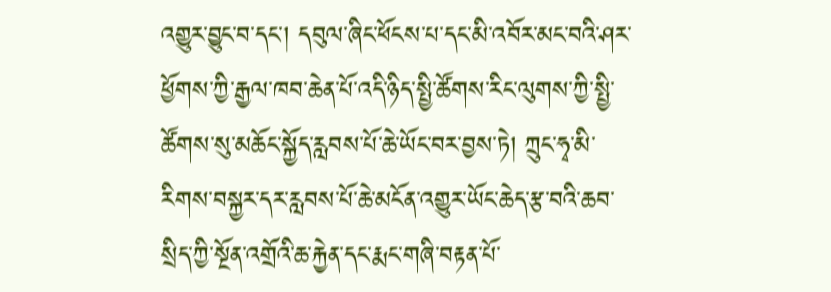འགྱུར་བྱུང་བ་དང་། དབུལ་ཞིང་ཕོངས་པ་དང་མི་འབོར་མང་བའི་ཤར་ཕྱོགས་ཀྱི་རྒྱལ་ཁབ་ཆེན་པོ་འདི་ཉིད་སྤྱི་ཚོགས་རིང་ལུགས་ཀྱི་སྤྱི་ཚོགས་སུ་མཆོང་སྐྱོད་རླབས་པོ་ཆེ་ཡོང་བར་བྱས་ཏེ། ཀྲུང་ཧྭ་མི་རིགས་བསྐྱར་དར་རླབས་པོ་ཆེ་མངོན་འགྱུར་ཡོང་ཆེད་རྩ་བའི་ཆབ་སྲིད་ཀྱི་སྔོན་འགྲོའི་ཆ་རྐྱེན་དང་རྨང་གཞི་བརྟན་པོ་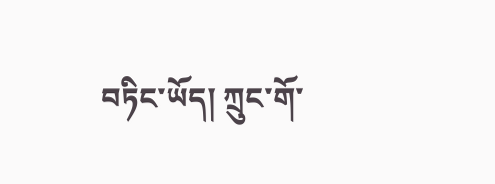བཏིང་ཡོད། ཀྲུང་གོ་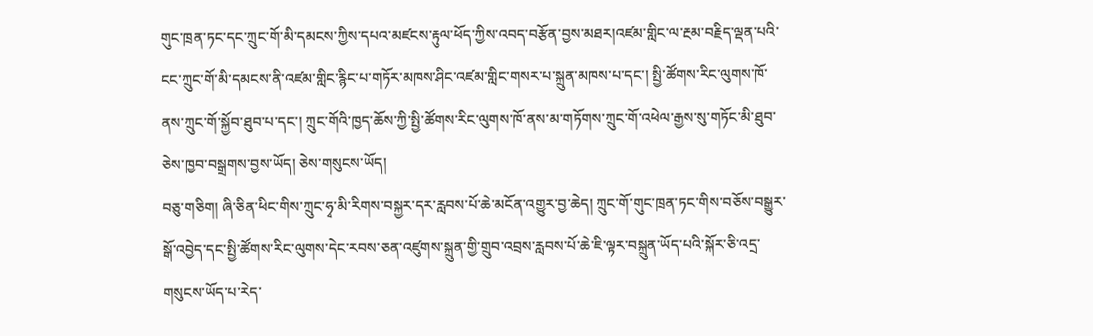གུང་ཁྲན་ཏང་དང་ཀྲུང་གོ་མི་དམངས་ཀྱིས་དཔའ་མཛངས་རྟུལ་ཕོད་ཀྱིས་འབད་བརྩོན་བྱས་མཐར།འཛམ་གླིང་ལ་རྔམ་བརྗིད་ལྡན་པའི་ངང་ཀྲུང་གོ་མི་དམངས་ནི་འཛམ་གླིང་རྙིང་པ་གཏོར་མཁས་ཤིང་འཛམ་གླིང་གསར་པ་སྐྲུན་མཁས་པ་དང་། སྤྱི་ཚོགས་རིང་ལུགས་ཁོ་ནས་ཀྲུང་གོ་སྐྱོབ་ཐུབ་པ་དང་། ཀྲུང་གོའི་ཁྱད་ཆོས་ཀྱི་སྤྱི་ཚོགས་རིང་ལུགས་ཁོ་ནས་མ་གཏོགས་ཀྲུང་གོ་འཕེལ་རྒྱས་སུ་གཏོང་མི་ཐུབ་ཅེས་ཁྱབ་བསྒྲགས་བྱས་ཡོད། ཅེས་གསུངས་ཡོད།
བཅུ་གཅིག། ཞི་ཅིན་ཕིང་གིས་ཀྲུང་ཧྭ་མི་རིགས་བསྐྱར་དར་རླབས་པོ་ཆེ་མངོན་འགྱུར་བྱ་ཆེད། ཀྲུང་གོ་གུང་ཁྲན་ཏང་གིས་བཅོས་བསྒྱུར་སྒོ་འབྱེད་དང་སྤྱི་ཚོགས་རིང་ལུགས་དེང་རབས་ཅན་འཛུགས་སྐྲུན་གྱི་གྲུབ་འབྲས་རླབས་པོ་ཆེ་ཇི་ལྟར་བསྐྲུན་ཡོད་པའི་སྐོར་ཅི་འདྲ་གསུངས་ཡོད་པ་རེད་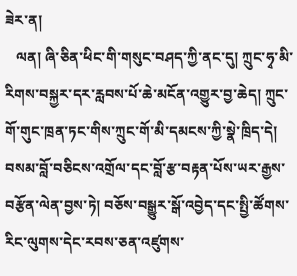ཟེར་ན།
   ལན། ཞི་ཅིན་ཕིང་གི་གསུང་བཤད་ཀྱི་ནང་དུ། ཀྲུང་ཧྭ་མི་རིགས་བསྐྱར་དར་རླབས་པོ་ཆེ་མངོན་འགྱུར་བྱ་ཆེད། ཀྲུང་གོ་གུང་ཁྲན་ཏང་གིས་ཀྲུང་གོ་མི་དམངས་ཀྱི་སྣེ་ཁྲིད་དེ། བསམ་བློ་བཅིངས་འགྲོལ་དང་བློ་རྩ་བརྟན་པོས་ཡར་རྒྱས་བརྩོན་ལེན་བྱས་ཏེ། བཅོས་བསྒྱུར་སྒོ་འབྱེད་དང་སྤྱི་ཚོགས་རིང་ལུགས་དེང་རབས་ཅན་འཛུགས་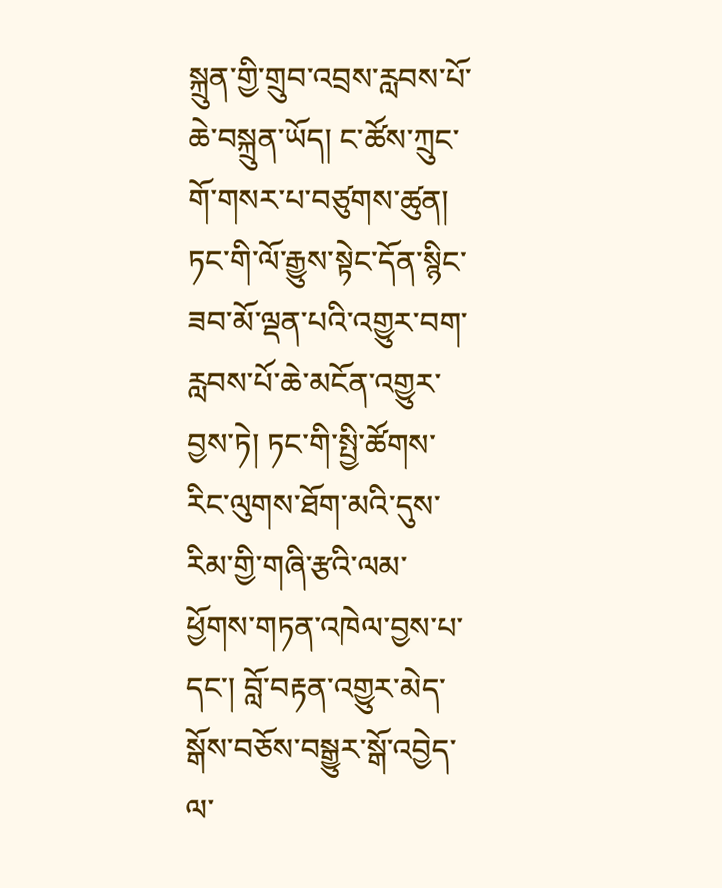སྐྲུན་གྱི་གྲུབ་འབྲས་རླབས་པོ་ཆེ་བསྐྲུན་ཡོད། ང་ཚོས་ཀྲུང་གོ་གསར་པ་བཙུགས་ཚུན། ཏང་གི་ལོ་རྒྱུས་སྟེང་དོན་སྙིང་ཟབ་མོ་ལྡན་པའི་འགྱུར་བག་རླབས་པོ་ཆེ་མངོན་འགྱུར་བྱས་ཏེ། ཏང་གི་སྤྱི་ཚོགས་རིང་ལུགས་ཐོག་མའི་དུས་རིམ་གྱི་གཞི་རྩའི་ལམ་ཕྱོགས་གཏན་འཁེལ་བྱས་པ་དང་། བློ་བརྟན་འགྱུར་མེད་སྒོས་བཅོས་བསྒྱུར་སྒོ་འབྱེད་ལ་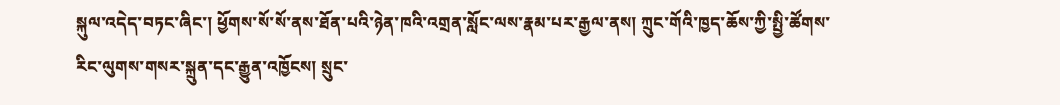སྐུལ་འདེད་བཏང་ཞིང་། ཕྱོགས་སོ་སོ་ནས་ཐོན་པའི་ཉེན་ཁའི་འགྲན་སློང་ལས་རྣམ་པར་རྒྱལ་ནས། ཀྲུང་གོའི་ཁྱད་ཆོས་ཀྱི་སྤྱི་ཚོགས་རིང་ལུགས་གསར་སྐྲུན་དང་རྒྱུན་འཁྱོངས། སྲུང་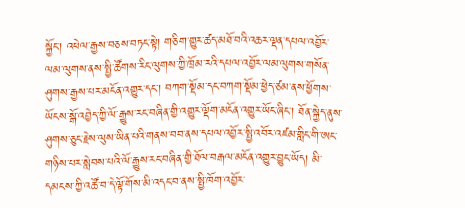སྐྱོང་། འཕེལ་རྒྱས་བཅས་བཏང་སྟེ། གཅིག་གྱུར་ཚད་མཐོ་བའི་འཆར་ལྡན་དཔལ་འབྱོར་ལམ་ལུགས་ནས་སྤྱི་ཚོགས་རིང་ལུགས་ཀྱི་ཁྲོམ་རའི་དཔལ་འབྱོར་ལམ་ལུགས་གསོན་ཤུགས་རྒྱས་པར་མངོན་འགྱུར་དང་། བཀག་སྡོམ་དང་བཀག་སྡོམ་ཕྱེད་ཙམ་ནས་ཕྱོགས་ཡོངས་སྒོ་འབྱེད་ཀྱི་ལོ་རྒྱུས་རང་བཞིན་གྱི་འགྱུར་ལྡོག་མངོན་འགྱུར་ཡོང་ཞིང་། ཐོན་སྐྱེད་ནུས་ཤུགས་ཅུང་རྗེས་ལུས་ཡིན་པའི་གནས་བབ་ནས་དཔལ་འབྱོར་སྤྱི་འབོར་འཛམ་གླིང་གི་ཨང་གཉིས་པར་སླེབས་པའི་ལོ་རྒྱུས་རང་བཞིན་གྱི་ཐོལ་བརྒལ་མངོན་འགྱུར་བྱུང་ཡོད། མི་དམངས་ཀྱི་འཚོ་བ་དེ་ལྟོ་གོས་མི་འདང་བ་ནས་སྤྱི་ཁོག་འབྱོར་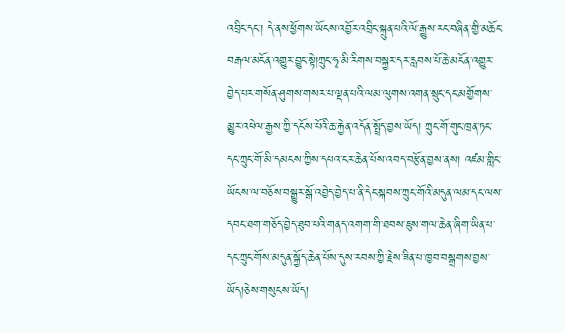འབྲིང་དང་། དེ་ནས་ཕྱོགས་ཡོངས་འབྱོར་འབྲིང་སྐྲུན་པའི་ལོ་རྒྱུས་རང་བཞིན་གྱི་མཆོང་བརྒལ་མངོན་འགྱུར་བྱུང་སྟེ།ཀྲུང་ཧྭ་མི་རིགས་བསྐྱར་དར་རླབས་པོ་ཆེ་མངོན་འགྱུར་བྱེད་པར་གསོན་ཤུགས་གསར་པ་ལྡན་པའི་ལམ་ལུགས་འགན་སྲུང་དང་མགྱོགས་མྱུར་འཕེལ་རྒྱས་ཀྱི་དངོས་པོའི་ཆ་རྐྱེན་འདོན་སྤྲོད་བྱས་ཡོད། ཀྲུང་གོ་གུང་ཁྲན་ཏང་དང་ཀྲུང་གོ་མི་དམངས་ཀྱིས་དཔའ་ངར་ཆེན་པོས་འབད་བརྩོན་བྱས་ནས། འཛམ་གླིང་ཡོངས་ལ་བཅོས་བསྒྱུར་སྒོ་འབྱེད་བྱེད་པ་ནི་དེང་སྐབས་ཀྲུང་གོའི་མདུན་ལམ་དང་ལས་དབང་ཐག་གཅོད་བྱེད་ཐུབ་པའི་གནད་འགག་གི་ཐབས་ཇུས་གལ་ཆེན་ཞིག་ཡིན་པ་དང་ཀྲུང་གོས་མདུན་སྐྱོད་ཆེན་པོས་དུས་རབས་ཀྱི་རྗེས་ཟིན་པ་ཁྱབ་བསྒྲགས་བྱས་ཡོད།ཅེས་གསུངས་ཡོད།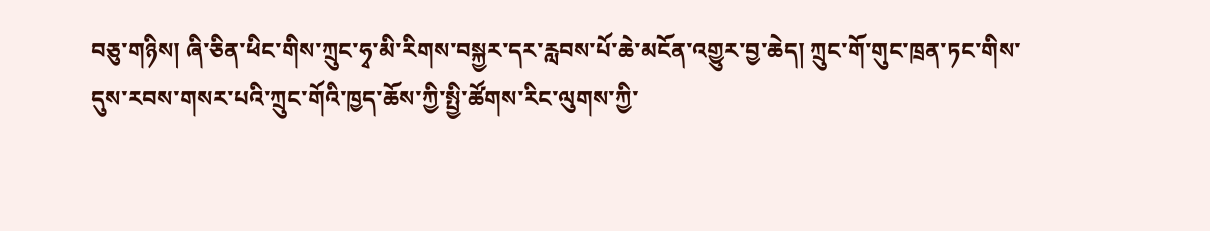བཅུ་གཉིས། ཞི་ཅིན་ཕིང་གིས་ཀྲུང་ཧྭ་མི་རིགས་བསྐྱར་དར་རླབས་པོ་ཆེ་མངོན་འགྱུར་བྱ་ཆེད། ཀྲུང་གོ་གུང་ཁྲན་ཏང་གིས་དུས་རབས་གསར་པའི་ཀྲུང་གོའི་ཁྱད་ཆོས་ཀྱི་སྤྱི་ཚོགས་རིང་ལུགས་ཀྱི་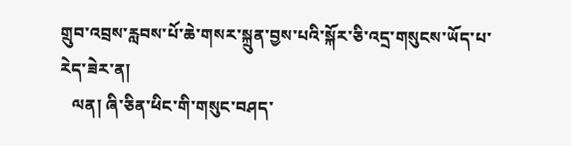གྲུབ་འབྲས་རླབས་པོ་ཆེ་གསར་སྐྲུན་བྱས་པའི་སྐོར་ཅི་འདྲ་གསུངས་ཡོད་པ་རེད་ཟེར་ན།
   ལན། ཞི་ཅིན་ཕིང་གི་གསུང་བཤད་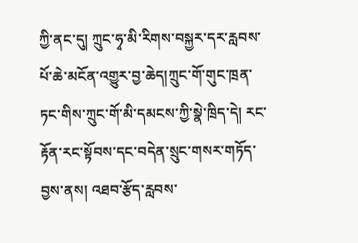ཀྱི་ནང་དུ། ཀྲུང་ཧྭ་མི་རིགས་བསྐྱར་དར་རླབས་པོ་ཆེ་མངོན་འགྱུར་བྱ་ཆེད།ཀྲུང་གོ་གུང་ཁྲན་ཏང་གིས་ཀྲུང་གོ་མི་དམངས་ཀྱི་སྣེ་ཁྲིད་དེ། རང་རྟོན་རང་སྟོབས་དང་བདེན་སྲུང་གསར་གཏོད་བྱས་ནས། འཐབ་རྩོད་རླབས་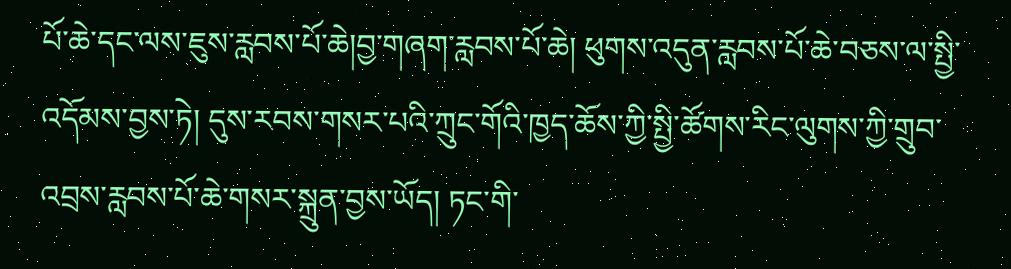པོ་ཆེ་དང་ལས་ཇུས་རླབས་པོ་ཆེ།བྱ་གཞག་རླབས་པོ་ཆེ། ཕུགས་འདུན་རླབས་པོ་ཆེ་བཅས་ལ་སྤྱི་འདོམས་བྱས་ཏེ། དུས་རབས་གསར་པའི་ཀྲུང་གོའི་ཁྱད་ཆོས་ཀྱི་སྤྱི་ཚོགས་རིང་ལུགས་ཀྱི་གྲུབ་འབྲས་རླབས་པོ་ཆེ་གསར་སྐྲུན་བྱས་ཡོད། ཏང་གི་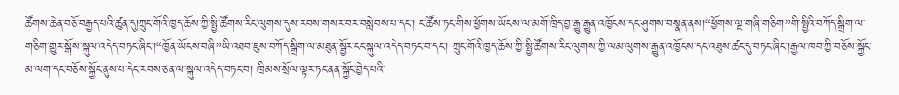ཚོགས་ཆེན་བཅོ་བརྒྱད་པའི་ཚུན་དུ།ཀྲུང་གོའི་ཁྱད་ཆོས་ཀྱི་སྤྱི་ཚོགས་རིང་ལུགས་དུས་རབས་གསར་བར་བསླེབས་པ་དང་། ང་ཚོས་ཏང་གིས་ཕྱོགས་ཡོངས་ལ་མགོ་ཁྲིད་བྱ་རྒྱུ་རྒྱུན་འཁྱོངས་དང་ཤུགས་བསྣན་ནས།“ཕྱོགས་ལྔ་གཞི་གཅིག”གི་སྤྱིའི་བཀོད་སྒྲིག་ལ་གཅིག་གྱུར་སྒོས་སྐུལ་འདེད་བཏང་ཞིང་།“ཁྱོན་ཡོངས་བཞི”ཡི་འཐབ་ཇུས་བཀོད་སྒྲིག་ལ་མཐུན་སྦྱོར་ངང་སྐུལ་འདེད་བཏང་བ་དང་། ཀྲུང་གོའི་ཁྱད་ཆོས་ཀྱི་སྤྱི་ཚོགས་རིང་ལུགས་ཀྱི་ལམ་ལུགས་རྒྱུན་འཁྱོངས་དང་འཐུས་ཚང་དུ་བཏང་ཞིང་།རྒྱལ་ཁབ་ཀྱི་བཅོས་སྐྱོང་མ་ལག་དང་བཅོས་སྐྱོང་ནུས་པ་དེང་རབས་ཅན་ལ་སྐུལ་འདེད་བཏང་བ། ཁྲིམས་སྲོལ་ལྟར་ཏང་ནན་སྐྱོང་བྱེད་པའི་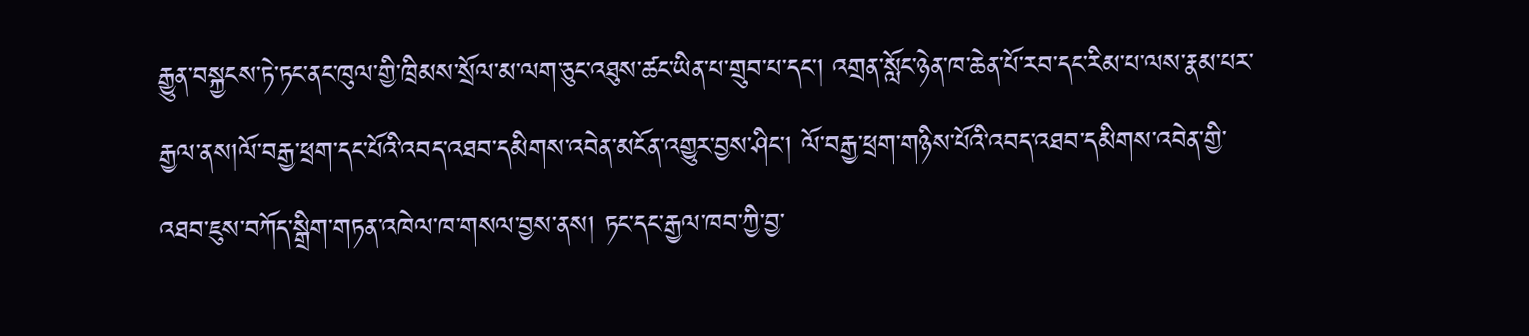རྒྱུན་བསྐྱངས་ཏེ་ཏང་ནང་ཁུལ་གྱི་ཁྲིམས་སྲོལ་མ་ལག་ཅུང་འཐུས་ཚང་ཡིན་པ་གྲུབ་པ་དང་། འགྲན་སློང་ཉེན་ཁ་ཆེན་པོ་རབ་དང་རིམ་པ་ལས་རྣམ་པར་རྒྱལ་ནས།ལོ་བརྒྱ་ཕྲག་དང་པོའི་འབད་འཐབ་དམིགས་འབེན་མངོན་འགྱུར་བྱས་ཤིང་། ལོ་བརྒྱ་ཕྲག་གཉིས་པོའི་འབད་འཐབ་དམིགས་འབེན་གྱི་འཐབ་ཇུས་བཀོད་སྒྲིག་གཏན་འཁེལ་ཁ་གསལ་བྱས་ནས། ཏང་དང་རྒྱལ་ཁབ་ཀྱི་བྱ་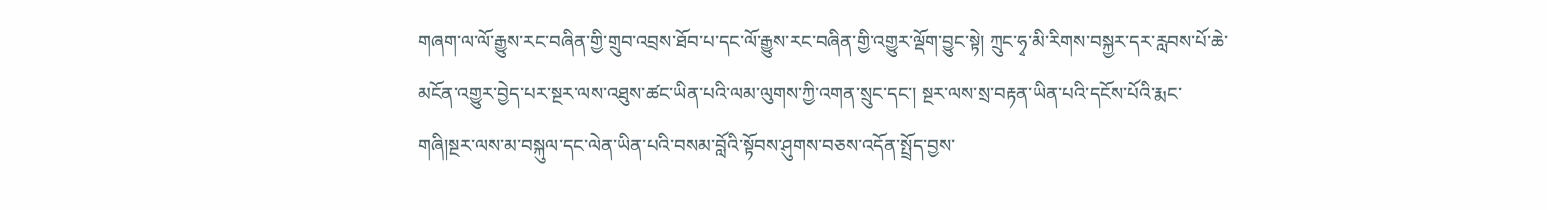གཞག་ལ་ལོ་རྒྱུས་རང་བཞིན་གྱི་གྲུབ་འབྲས་ཐོབ་པ་དང་ལོ་རྒྱུས་རང་བཞིན་གྱི་འགྱུར་ལྡོག་བྱུང་སྟེ། ཀྲུང་ཧྭ་མི་རིགས་བསྐྱར་དར་རླབས་པོ་ཆེ་མངོན་འགྱུར་བྱེད་པར་སྔར་ལས་འཐུས་ཚང་ཡིན་པའི་ལམ་ལུགས་ཀྱི་འགན་སྲུང་དང་། སྔར་ལས་སྲ་བརྟན་ཡིན་པའི་དངོས་པོའི་རྨང་གཞི།སྔར་ལས་མ་བསྐུལ་དང་ལེན་ཡིན་པའི་བསམ་བློའི་སྟོབས་ཤུགས་བཅས་འདོན་སྤྲོད་བྱས་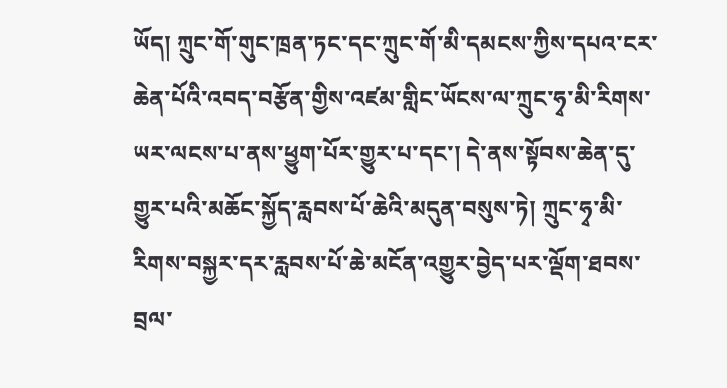ཡོད། ཀྲུང་གོ་གུང་ཁྲན་ཏང་དང་ཀྲུང་གོ་མི་དམངས་ཀྱིས་དཔའ་ངར་ཆེན་པོའི་འབད་བརྩོན་གྱིས་འཛམ་གླིང་ཡོངས་ལ་ཀྲུང་ཧྭ་མི་རིགས་ཡར་ལངས་པ་ནས་ཕྱུག་པོར་གྱུར་པ་དང་། དེ་ནས་སྟོབས་ཆེན་དུ་གྱུར་པའི་མཆོང་སྐྱོད་རླབས་པོ་ཆེའི་མདུན་བསུས་ཏེ། ཀྲུང་ཧྭ་མི་རིགས་བསྐྱར་དར་རླབས་པོ་ཆེ་མངོན་འགྱུར་བྱེད་པར་ལྡོག་ཐབས་བྲལ་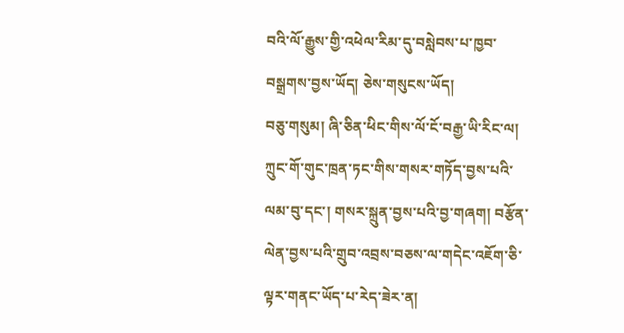བའི་ལོ་རྒྱུས་གྱི་འཕེལ་རིམ་དུ་བསླེབས་པ་ཁྱབ་བསྒྲགས་བྱས་ཡོད། ཅེས་གསུངས་ཡོད།
བཅུ་གསུམ། ཞི་ཅིན་ཕིང་གིས་ལོ་ངོ་བརྒྱ་ཡི་རིང་ལ། ཀྲུང་གོ་གུང་ཁྲན་ཏང་གིས་གསར་གཏོད་བྱས་པའི་ལམ་བུ་དང་། གསར་སྐྲུན་བྱས་པའི་བྱ་གཞག། བརྩོན་ལེན་བྱས་པའི་གྲུབ་འབྲས་བཅས་ལ་གདེང་འཇོག་ཅི་ལྟར་གནང་ཡོད་པ་རེད་ཟེར་ན།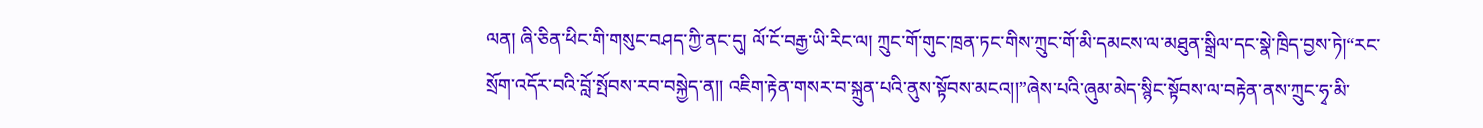ལན། ཞི་ཅིན་ཕིང་གི་གསུང་བཤད་ཀྱི་ནང་དུ། ལོ་ངོ་བརྒྱ་ཡི་རིང་ལ། ཀྲུང་གོ་གུང་ཁྲན་ཏང་གིས་ཀྲུང་གོ་མི་དམངས་ལ་མཐུན་སྒྲིལ་དང་སྣེ་ཁྲིད་བྱས་ཏེ།“རང་སྲོག་འདོར་བའི་བློ་སྤོབས་རབ་བསྐྱེད་ན།། འཇིག་རྟེན་གསར་བ་སྐྲུན་པའི་ནུས་སྟོབས་མངའ།།”ཞེས་པའི་ཞུམ་མེད་སྙིང་སྟོབས་ལ་བརྟེན་ནས་ཀྲུང་ཧྭ་མི་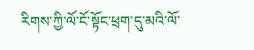རིགས་ཀྱི་ལོ་ངོ་སྟོང་ཕྲག་དུ་མའི་ལོ་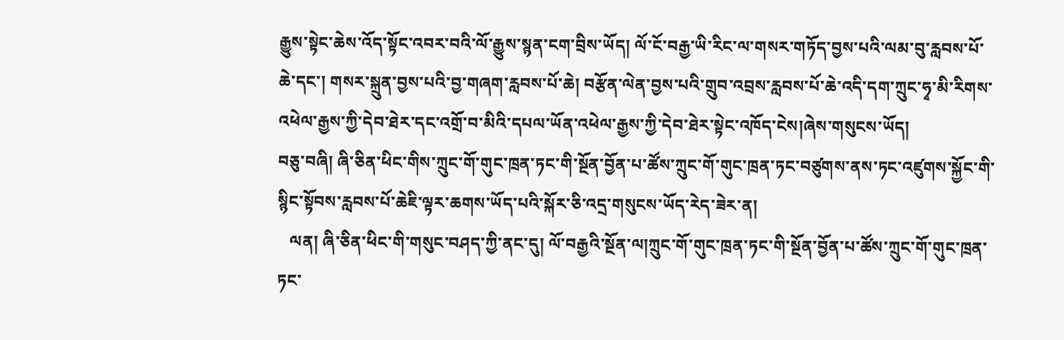རྒྱུས་སྟེང་ཆེས་འོད་སྟོང་འབར་བའི་ལོ་རྒྱུས་སྙན་ངག་བྲིས་ཡོད། ལོ་ངོ་བརྒྱ་ཡི་རིང་ལ་གསར་གཏོད་བྱས་པའི་ལམ་བུ་རླབས་པོ་ཆེ་དང་། གསར་སྐྲུན་བྱས་པའི་བྱ་གཞག་རླབས་པོ་ཆེ། བརྩོན་ལེན་བྱས་པའི་གྲུབ་འབྲས་རླབས་པོ་ཆེ་འདི་དག་ཀྲུང་ཧྭ་མི་རིགས་འཕེལ་རྒྱས་ཀྱི་དེབ་ཐེར་དང་འགྲོ་བ་མིའི་དཔལ་ཡོན་འཕེལ་རྒྱས་ཀྱི་དེབ་ཐེར་སྟེང་འཁོད་ངེས།ཞེས་གསུངས་ཡོད།
བཅུ་བཞི། ཞི་ཅིན་ཕིང་གིས་ཀྲུང་གོ་གུང་ཁྲན་ཏང་གི་སྔོན་བྱོན་པ་ཚོས་ཀྲུང་གོ་གུང་ཁྲན་ཏང་བཙུགས་ནས་ཏང་འཛུགས་སྐྱོང་གི་སྙིང་སྟོབས་རླབས་པོ་ཆེཇི་ལྟར་ཆགས་ཡོད་པའི་སྐོར་ཅི་འདྲ་གསུངས་ཡོད་རེད་ཟེར་ན།
   ལན། ཞི་ཅིན་ཕིང་གི་གསུང་བཤད་ཀྱི་ནང་དུ། ལོ་བརྒྱའི་སྔོན་ལ།ཀྲུང་གོ་གུང་ཁྲན་ཏང་གི་སྔོན་བྱོན་པ་ཚོས་ཀྲུང་གོ་གུང་ཁྲན་ཏང་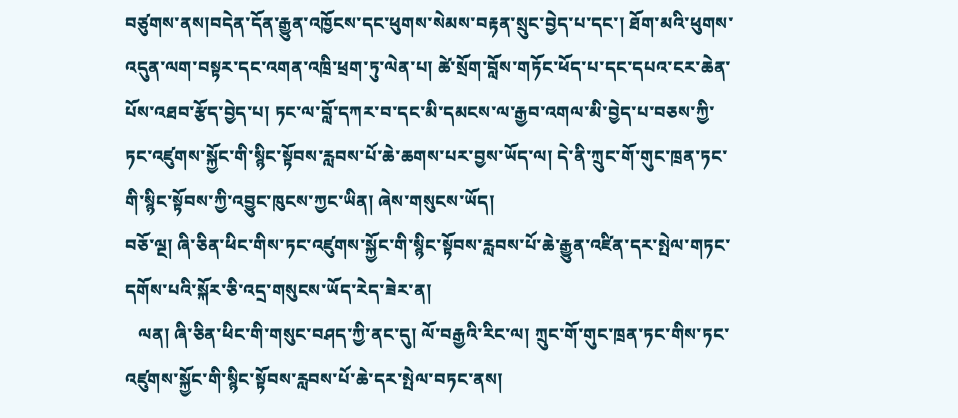བཙུགས་ནས།བདེན་དོན་རྒྱུན་འཁྱོངས་དང་ཕུགས་སེམས་བརྟན་སྲུང་བྱེད་པ་དང་། ཐོག་མའི་ཕུགས་འདུན་ལག་བསྟར་དང་འགན་འཁྲི་ཕྲག་ཏུ་ལེན་པ། ཚེ་སྲོག་བློས་གཏོང་ཕོད་པ་དང་དཔའ་ངར་ཆེན་པོས་འཐབ་རྩོད་བྱེད་པ། ཏང་ལ་བློ་དཀར་བ་དང་མི་དམངས་ལ་རྒྱབ་འགལ་མི་བྱེད་པ་བཅས་ཀྱི་ཏང་འཛུགས་སྐྱོང་གི་སྙིང་སྟོབས་རླབས་པོ་ཆེ་ཆགས་པར་བྱས་ཡོད་ལ། དེ་ནི་ཀྲུང་གོ་གུང་ཁྲན་ཏང་གི་སྙིང་སྟོབས་ཀྱི་འབྱུང་ཁུངས་ཀྱང་ཡིན། ཞེས་གསུངས་ཡོད།
བཅོ་ལྔ། ཞི་ཅིན་ཕིང་གིས་ཏང་འཛུགས་སྐྱོང་གི་སྙིང་སྟོབས་རླབས་པོ་ཆེ་རྒྱུན་འཛིན་དར་སྤེལ་གཏང་དགོས་པའི་སྐོར་ཅི་འདྲ་གསུངས་ཡོད་རེད་ཟེར་ན།
   ལན། ཞི་ཅིན་ཕིང་གི་གསུང་བཤད་ཀྱི་ནང་དུ། ལོ་བརྒྱའི་རིང་ལ། ཀྲུང་གོ་གུང་ཁྲན་ཏང་གིས་ཏང་འཛུགས་སྐྱོང་གི་སྙིང་སྟོབས་རླབས་པོ་ཆེ་དར་སྤེལ་བཏང་ནས།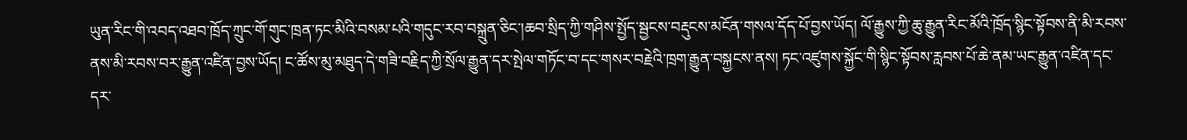ཡུན་རིང་གི་འབད་འཐབ་ཁྲོད་ཀྲུང་གོ་གུང་ཁྲན་ཏང་མིའི་བསམ་པའི་གདུང་རབ་བསྐྲུན་ཅིང་།ཆབ་སྲིད་ཀྱི་གཤིས་སྤྱོད་སྦྱངས་བརྡུངས་མངོན་གསལ་དོད་པོ་བྱས་ཡོད། ལོ་རྒྱུས་ཀྱི་ཆུ་རྒྱུན་རིང་མོའི་ཁྲོད་སྙིང་སྟོབས་ནི་མི་རབས་ནས་མི་རབས་བར་རྒྱུན་འཛིན་བྱས་ཡོད། ང་ཚོས་མུ་མཐུད་དེ་གཟི་བརྗིད་ཀྱི་སྲོལ་རྒྱུན་དར་སྤེལ་གཏོང་བ་དང་གསར་བརྗེའི་ཁྲག་རྒྱུན་བསྐྱངས་ནས། ཏང་འཛུགས་སྐྱོང་གི་སྙིང་སྟོབས་རླབས་པོ་ཆེ་ནམ་ཡང་རྒྱུན་འཛིན་དང་དར་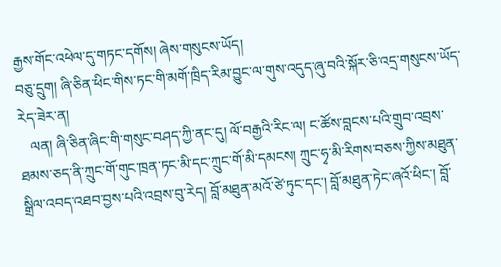རྒྱས་གོང་འཕེལ་དུ་གཏང་དགོས། ཞེས་གསུངས་ཡོད།
བཅུ་དྲུག། ཞི་ཅིན་ཕིང་གིས་ཏང་གི་མགོ་ཁྲིད་རིམ་བྱུང་ལ་གུས་འདུད་ཞུ་བའི་སྐོར་ཅི་འདྲ་གསུངས་ཡོད་རེད་ཟེར་ན།
   ལན། ཞི་ཅིན་ཞིང་གི་གསུང་བཤད་ཀྱི་ནང་དུ། ལོ་བརྒྱའི་རིང་ལ། ང་ཚོས་བླངས་པའི་གྲུབ་འབྲས་ཐམས་ཅད་ནི་ཀྲུང་གོ་གུང་ཁྲན་ཏང་མི་དང་ཀྲུང་གོ་མི་དམངས། ཀྲུང་ཧྭ་མི་རིགས་བཅས་ཀྱིས་མཐུན་སྒྲིལ་འབད་འཐབ་བྱས་པའི་འབྲས་བུ་རེད། བློ་མཐུན་མའོ་ཙེ་ཏུང་དང་། བློ་མཐུན་ཏེང་ཞའོ་ཕིང་། བློ་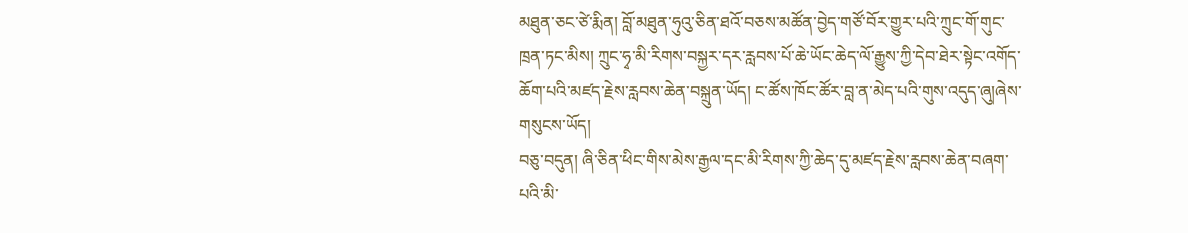མཐུན་ཅང་ཙེ་རྨིན། བློ་མཐུན་ཧུའུ་ཅིན་ཐའོ་བཅས་མཚོན་བྱེད་གཙོ་བོར་གྱུར་པའི་ཀྲུང་གོ་གུང་ཁྲན་ཏང་མིས། ཀྲུང་ཧྭ་མི་རིགས་བསྐྱར་དར་རླབས་པོ་ཆེ་ཡོང་ཆེད་ལོ་རྒྱུས་ཀྱི་དེབ་ཐེར་སྟེང་འགོད་ཆོག་པའི་མཛད་རྗེས་རླབས་ཆེན་བསྐྲུན་ཡོད། ང་ཚོས་ཁོང་ཚོར་བླ་ན་མེད་པའི་གུས་འདུད་ཞུ།ཞེས་གསུངས་ཡོད།
བཅུ་བདུན། ཞི་ཅིན་ཕིང་གིས་མེས་རྒྱལ་དང་མི་རིགས་ཀྱི་ཆེད་དུ་མཛད་རྗེས་རླབས་ཆེན་བཞག་པའི་མི་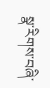སྣ་རིགས་བཞི་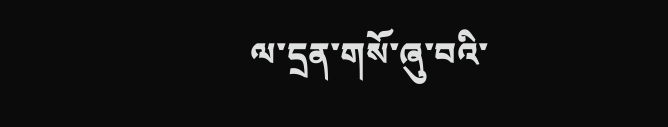ལ་དྲན་གསོ་ཞུ་བའི་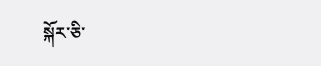སྐོར་ཅི་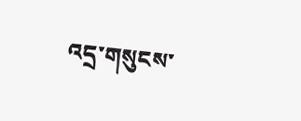འདྲ་གསུངས་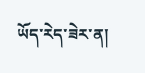ཡོད་རེད་ཟེར་ན།